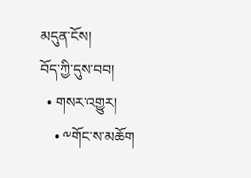མདུན་ངོས།
བོད་ཀྱི་དུས་བབ།
  • གསར་འགྱུར།
    • ༸གོང་ས་མཆོག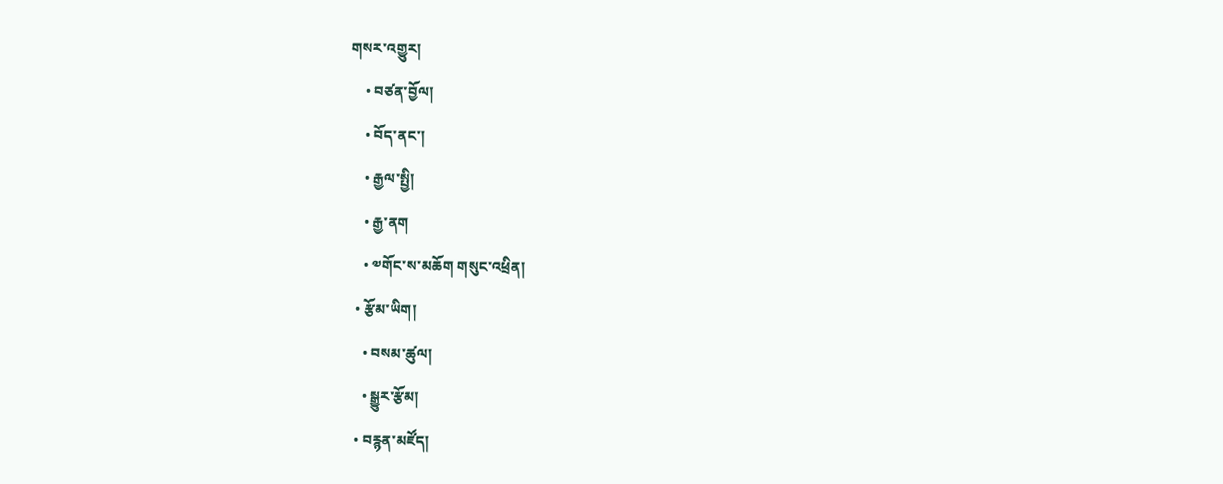གསར་འགྱུར།
    • བཙན་བྱོལ།
    • བོད་ནང་།
    • རྒྱལ་སྤྱི།
    • རྒྱ་ནག
    • ༧གོང་ས་མཆོག གསུང་འཕྲིན།
  • རྩོམ་ཡིག།
    • བསམ་ཚུལ།
    • སྒྱུར་རྩོམ།
  • བརྙན་མཛོད།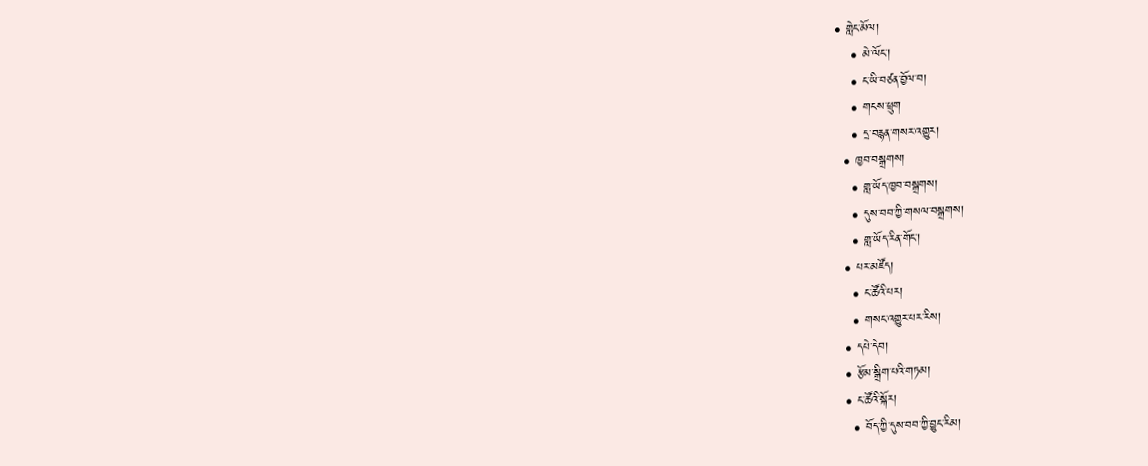• གླེང་མོལ།
    • མེ་ལོང་།
    • ང་ཡི་བཙན་བྱོལ་བ།
    • གངས་ཕྲུག
    • དྲ་བརྙན་གསར་འགྱུར།
  • ཁྱབ་བསྒྲགས།
    • གླ་ཡོད་ཁྱབ་བསྒྲགས།
    • དུས་བབ་ཀྱི་གསལ་བསྒྲགས།
    • གླ་ཡོད་རིན་གོང་།
  • པར་མཛོད།
    • ང་ཚོའི་པར།
    • གསང་འགྱུར་པར་རིས།
  • དཔེ་དེབ།
  • རྩོམ་སྒྲིག་པའི་གཏམ།
  • ང་ཚོའི་སྐོར།
    • བོད་ཀྱི་དུས་བབ་ཀྱི་བྱུང་རིམ།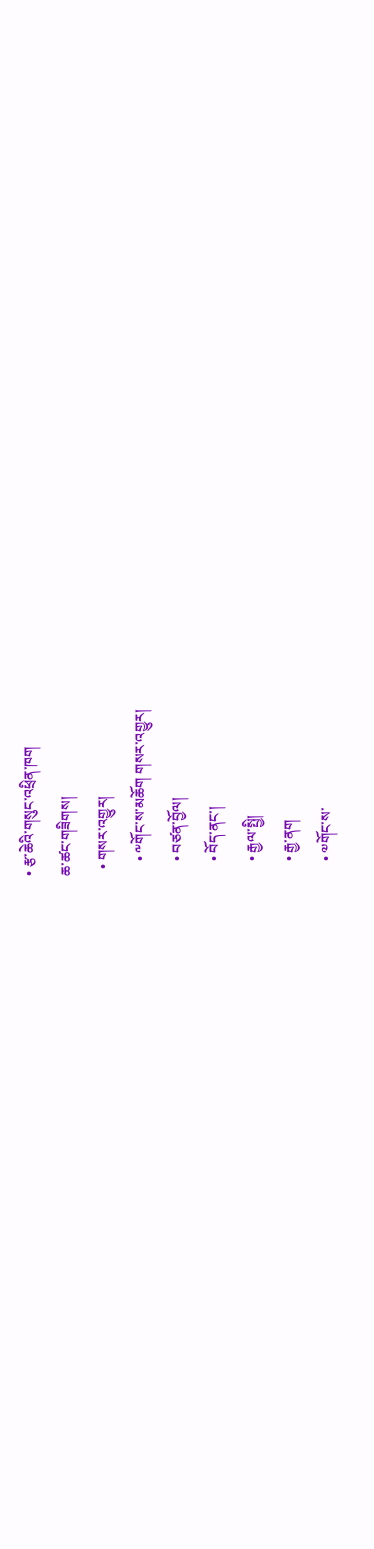• རྩ་ཆེའི་གསུང་འཕྲིན་ཁག
ཆ་ཚང་གཟིགས།
  • གསར་འགྱུར།
    • ༸གོང་ས་མཆོག གསར་འགྱུར།
    • བཙན་བྱོལ།
    • བོད་ནང་།
    • རྒྱལ་སྤྱི།
    • རྒྱ་ནག
    • ༧གོང་ས་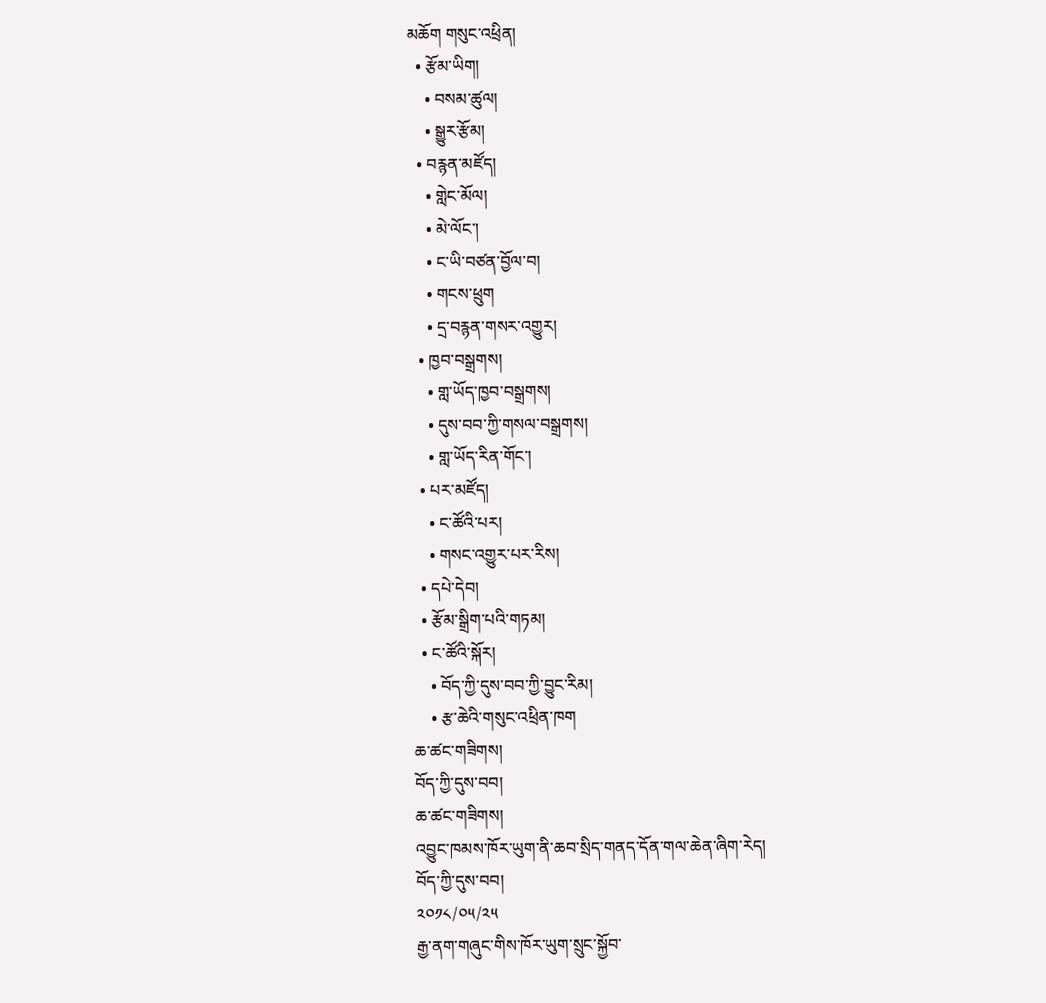མཆོག གསུང་འཕྲིན།
  • རྩོམ་ཡིག།
    • བསམ་ཚུལ།
    • སྒྱུར་རྩོམ།
  • བརྙན་མཛོད།
    • གླེང་མོལ།
    • མེ་ལོང་།
    • ང་ཡི་བཙན་བྱོལ་བ།
    • གངས་ཕྲུག
    • དྲ་བརྙན་གསར་འགྱུར།
  • ཁྱབ་བསྒྲགས།
    • གླ་ཡོད་ཁྱབ་བསྒྲགས།
    • དུས་བབ་ཀྱི་གསལ་བསྒྲགས།
    • གླ་ཡོད་རིན་གོང་།
  • པར་མཛོད།
    • ང་ཚོའི་པར།
    • གསང་འགྱུར་པར་རིས།
  • དཔེ་དེབ།
  • རྩོམ་སྒྲིག་པའི་གཏམ།
  • ང་ཚོའི་སྐོར།
    • བོད་ཀྱི་དུས་བབ་ཀྱི་བྱུང་རིམ།
    • རྩ་ཆེའི་གསུང་འཕྲིན་ཁག
ཆ་ཚང་གཟིགས།
བོད་ཀྱི་དུས་བབ།
ཆ་ཚང་གཟིགས།
འབྱུང་ཁམས་ཁོར་ཡུག་ནི་ཆབ་སྲིད་གནད་དོན་གལ་ཆེན་ཞིག་རེད།
བོད་ཀྱི་དུས་བབ།
༢༠༡༨/༠༥/༢༥
རྒྱ་ནག་གཞུང་གིས་ཁོར་ཡུག་སྲུང་སྐྱོབ་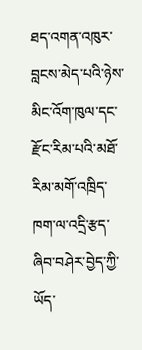ཐད་འགན་འཁུར་བླངས་མེད་པའི་ཉེས་མིང་འོག་ཁུལ་དང་རྫོང་རིམ་པའི་མཐོ་རིམ་མགོ་འཁྲིད་ཁག་ལ་འདྲི་རྩད་ཞིབ་བཤེར་བྱེད་ཀྱི་ཡོད་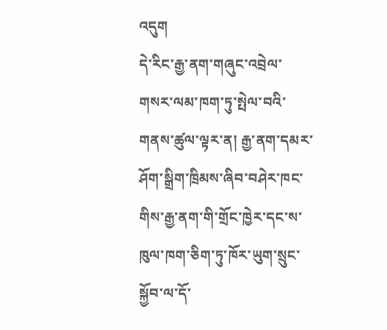འདུག
དེ་རིང་རྒྱ་ནག་གཞུང་འབྲེལ་གསར་ལམ་ཁག་ཏུ་སྤེལ་བའི་གནས་ཚུལ་ལྟར་ན། རྒྱ་ནག་དམར་ཤོག་སྒྲིག་ཁྲིམས་ཞིབ་བཤེར་ཁང་གིས་རྒྱ་ནག་གི་གྲོང་ཁྱེར་དང་ས་ཁུལ་ཁག་ཅིག་ཏུ་ཁོར་ཡུག་སྲུང་སྐྱོབ་ལ་དོ་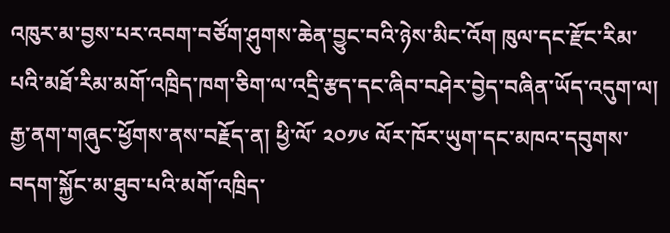འཁུར་མ་བྱས་པར་འབག་བཙོག་ཤུགས་ཆེན་བྱུང་བའི་ཉེས་མིང་འོག ཁུལ་དང་རྫོང་རིམ་པའི་མཐོ་རིམ་མགོ་འཁྲིད་ཁག་ཅིག་ལ་འདྲི་རྩད་དང་ཞིབ་བཤེར་བྱེད་བཞིན་ཡོད་འདུག་ལ། རྒྱ་ནག་གཞུང་ཕྱོགས་ནས་བརྗོད་ན། ཕྱི་ལོ་ ༢༠༡༦ ལོར་ཁོར་ཡུག་དང་མཁའ་དབུགས་བདག་སྐྱོང་མ་ཐུབ་པའི་མགོ་འཁྲིད་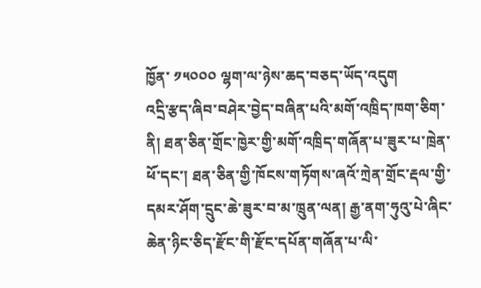ཁྱོན་ ༡༥༠༠༠ ལྷག་ལ་ཉེས་ཆད་བཅད་ཡོད་འདུག
འདྲི་རྩད་ཞིབ་བཤེར་བྱེད་བཞིན་པའི་མགོ་འཁྲིད་ཁག་ཅིག་ནི། ཐན་ཅིན་གྲོང་ཁྱེར་གྱི་མགོ་འཁྲིད་གཞོན་པ་ཟུར་པ་ཁྲེན་ཕོ་དང་། ཐན་ཅིན་གྱི་ཁོངས་གཏོགས་ཞའོ་ཀྲེན་གྲོང་རྡལ་གྱི་དམར་ཤོག་དྲུང་ཆེ་ཟུར་བ་མ་ཁྲུན་ལན། རྒྱ་ནག་ཧུའུ་པེ་ཞིང་ཆེན་ཉིང་ཅིད་རྫོང་གི་རྫོང་དཔོན་གཞོན་པ་ལི་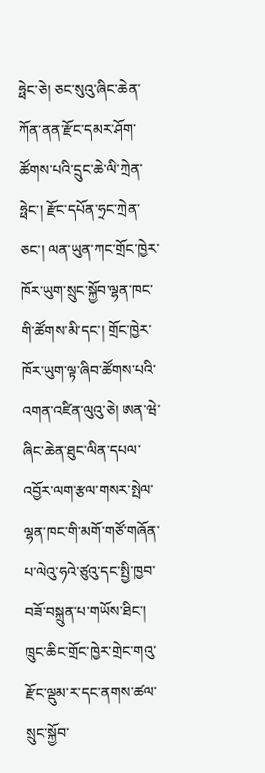ཧྥེང་ཅེ། ཅང་སུའུ་ཞིང་ཆེན་ཀོན་ནན་རྫོང་དམར་ཤོག་ཚོགས་པའི་དྲུང་ཆེ་ལི་ཀྲེན་ཧྥེང་། རྫོང་དཔོན་ཧྲང་ཀྲེན་ཅང་། ལན་ཡུན་ཀང་གྲོང་ཁྱེར་ཁོར་ཡུག་སྲུང་སྐྱོབ་ལྷན་ཁང་གི་ཚོགས་མི་དང་། གྲོང་ཁྱེར་ཁོར་ཡུག་ལྟ་ཞིབ་ཚོགས་པའི་འགན་འཛིན་ལུའུ་ཅེ། ཨན་ཝེ་ཞིང་ཆེན་ཐུང་ལིན་དཔལ་འབྱོར་ལག་རྩལ་གསར་སྤེལ་ལྷན་ཁང་གི་མགོ་གཙོ་གཞོན་པ་ལེའུ་ཧའེ་ཙུའུ་དང་སྤྱི་ཁྱབ་བཟོ་བསྐྲུན་པ་གཡོས་ཐིང་། ཁྲུང་ཆིང་གྲོང་ཁྱེར་གྲེང་གའུ་རྫོང་ལྡུམ་ར་དང་ནགས་ཚལ་སྲུང་སྐྱོབ་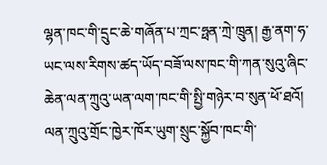ལྷན་ཁང་གི་དྲུང་ཆེ་གཞོན་པ་ཀྲང་ཧྥན་ཀྲེ་ཁྲུན། རྒྱ་ནག་ཧ་ཡང་ལས་རིགས་ཚད་ཡོད་བཟོ་ལས་ཁང་གི་ཀན་སུའུ་ཞིང་ཆེན་ལན་ཀྲུའུ་ཡན་ལག་ཁང་གི་སྤྱི་གཉེར་བ་སུན་ཕོ་ཐའོ། ལན་ཀྲུའུ་གྲོང་ཁྱེར་ཁོར་ཡུག་སྲུང་སྐྱོབ་ཁང་གི་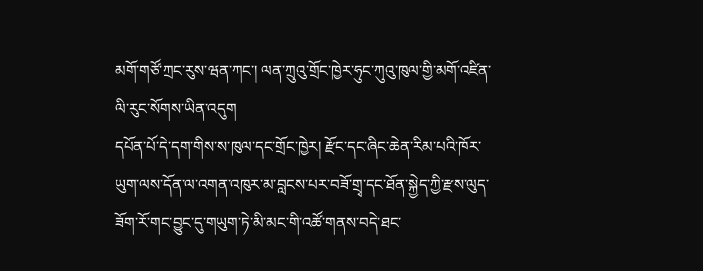མགོ་གཙོ་ཀྲང་རུས་ཝན་ཀང་། ལན་ཀྲུའུ་གྲོང་ཁྱེར་ཧུང་ཀུའུ་ཁུལ་གྱི་མགོ་འཛིན་ལི་རུང་སོགས་ཡིན་འདུག
དཔོན་པོ་དེ་དག་གིས་ས་ཁུལ་དང་གྲོང་ཁྱེར། རྫོང་དང་ཞིང་ཆེན་རིམ་པའི་ཁོར་ཡུག་ལས་དོན་ལ་འགན་འཁུར་མ་བླངས་པར་བཟོ་གྲྭ་དང་ཐོན་སྐྱེད་ཀྱི་རྫས་ལུད་ཟོག་རོ་གང་བྱུང་དུ་གཡུག་ཏེ་མི་མང་གི་འཚོ་གནས་བདེ་ཐང་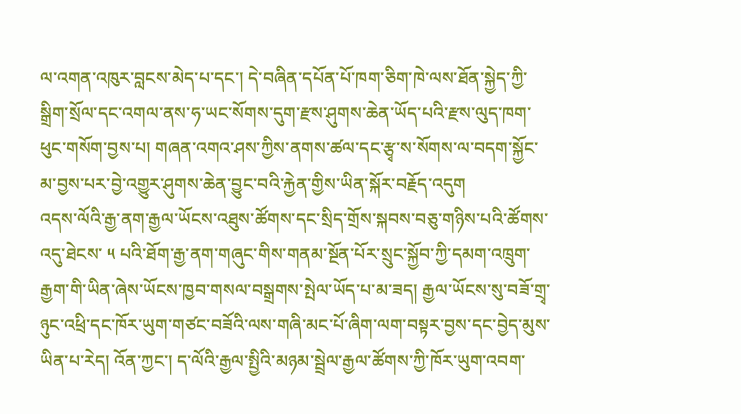ལ་འགན་འཁུར་བླངས་མེད་པ་དང་། དེ་བཞིན་དཔོན་པོ་ཁག་ཅིག་ཁེ་ལས་ཐོན་སྐྱེད་ཀྱི་སྒྲིག་སྲོལ་དང་འགལ་ནས་ཧ་ཡང་སོགས་དུག་རྫས་ཤུགས་ཆེན་ཡོད་པའི་རྫས་ལུད་ཁག་ཕུང་གསོག་བྱས་པ། གཞན་འགའ་ཤས་ཀྱིས་ནགས་ཚལ་དང་རྩྭ་ས་སོགས་ལ་བདག་སྐྱོང་མ་བྱས་པར་བྱེ་འགྱུར་ཤུགས་ཆེན་བྱུང་བའི་རྐྱེན་གྱིས་ཡིན་སྐོར་བརྗོད་འདུག
འདས་ལོའི་རྒྱ་ནག་རྒྱལ་ཡོངས་འཐུས་ཚོགས་དང་སྲིད་གྲོས་སྐབས་བཅུ་གཉིས་པའི་ཚོགས་འདུ་ཐེངས་ ༥ པའི་ཐོག་རྒྱ་ནག་གཞུང་གིས་གནམ་སྔོན་པོར་སྲུང་སྐྱོབ་ཀྱི་དམག་འཁྲུག་རྒྱག་གི་ཡིན་ཞེས་ཡོངས་ཁྱབ་གསལ་བསྒྲགས་སྤེལ་ཡོད་པ་མ་ཟད། རྒྱལ་ཡོངས་སུ་བཟོ་གྲྭ་ཉུང་འཕྲི་དང་ཁོར་ཡུག་གཙང་བཟོའི་ལས་གཞི་མང་པོ་ཞིག་ལག་བསྟར་བྱས་དང་བྱེད་མུས་ཡིན་པ་རེད། འོན་ཀྱང་། ད་ལོའི་རྒྱལ་སྤྱིའི་མཉམ་སྦྲེལ་རྒྱལ་ཚོགས་ཀྱི་ཁོར་ཡུག་འབག་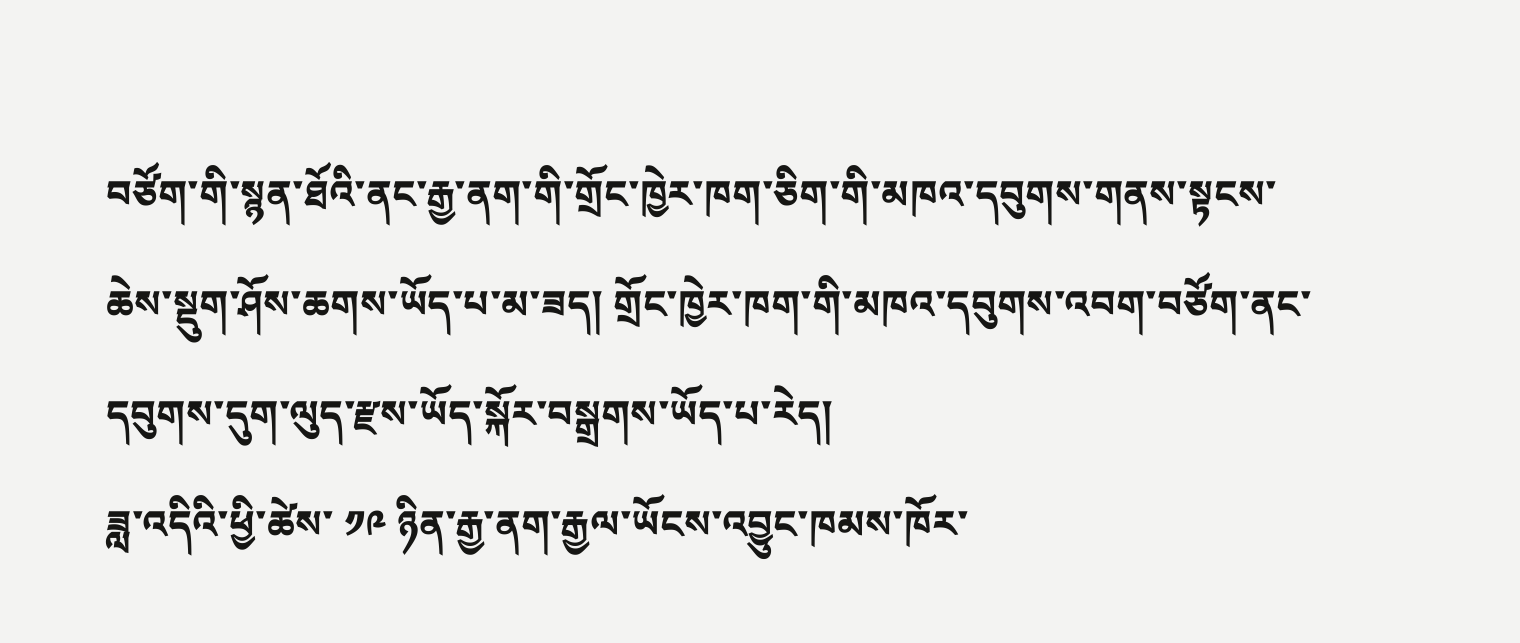བཙོག་གི་སྙན་ཐོའི་ནང་རྒྱ་ནག་གི་གྲོང་ཁྱེར་ཁག་ཅིག་གི་མཁའ་དབུགས་གནས་སྟངས་ཆེས་སྡུག་ཤོས་ཆགས་ཡོད་པ་མ་ཟད། གྲོང་ཁྱེར་ཁག་གི་མཁའ་དབུགས་འབག་བཙོག་ནང་དབུགས་དུག་ལུད་རྫས་ཡོད་སྐོར་བསྒྲགས་ཡོད་པ་རེད།
ཟླ་འདིའི་ཕྱི་ཚེས་ ༡༩ ཉིན་རྒྱ་ནག་རྒྱལ་ཡོངས་འབྱུང་ཁམས་ཁོར་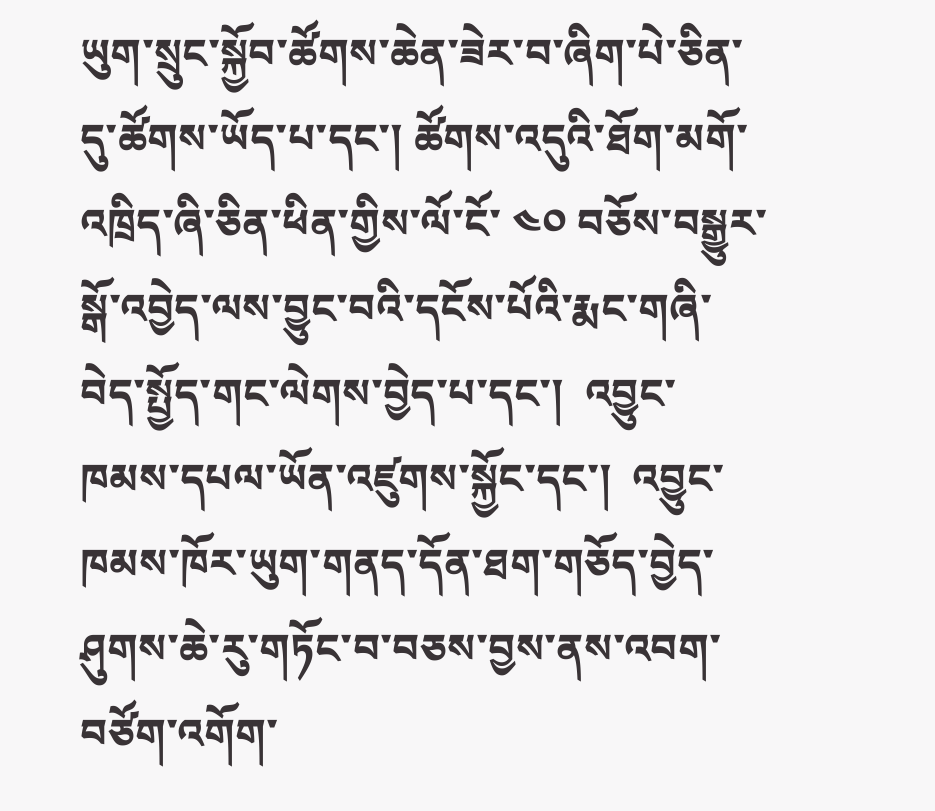ཡུག་སྲུང་སྐྱོབ་ཚོགས་ཆེན་ཟེར་བ་ཞིག་པེ་ཅིན་དུ་ཚོགས་ཡོད་པ་དང་། ཚོགས་འདུའི་ཐོག་མགོ་འཁྲིད་ཞི་ཅིན་ཕིན་གྱིས་ལོ་ངོ་ ༤༠ བཅོས་བསྒྱུར་སྒོ་འབྱེད་ལས་བྱུང་བའི་དངོས་པོའི་རྨང་གཞི་བེད་སྤྱོད་གང་ལེགས་བྱེད་པ་དང་།  འབྱུང་ཁམས་དཔལ་ཡོན་འཛུགས་སྐྱོང་དང་།  འབྱུང་ཁམས་ཁོར་ཡུག་གནད་དོན་ཐག་གཅོད་བྱེད་ཤུགས་ཆེ་རུ་གཏོང་བ་བཅས་བྱས་ནས་འབག་བཙོག་འགོག་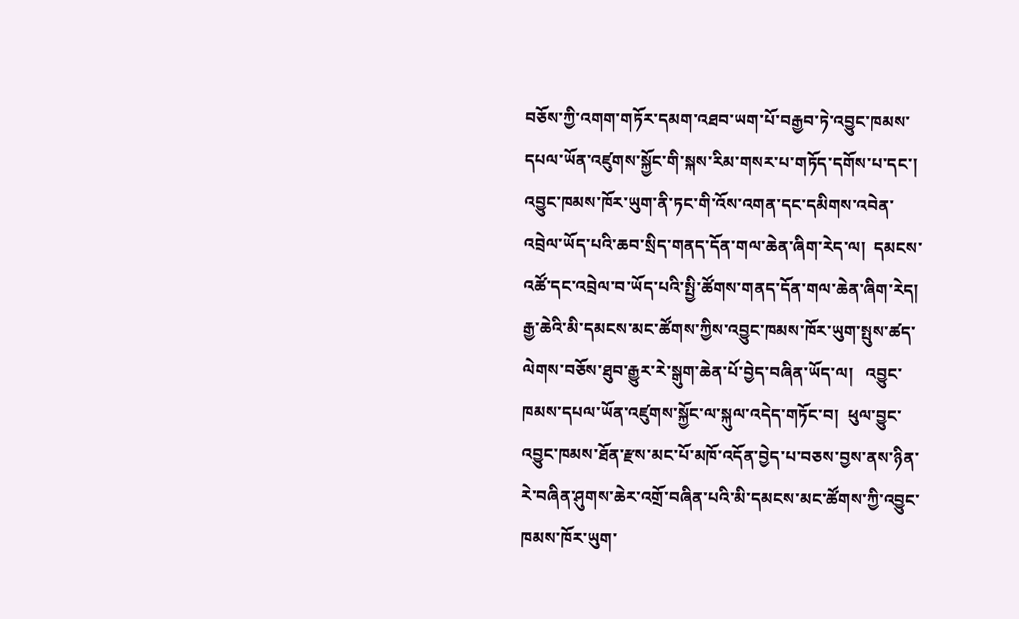བཅོས་ཀྱི་འགག་གཏོར་དམག་འཐབ་ཡག་པོ་བརྒྱབ་ཏེ་འབྱུང་ཁམས་དཔལ་ཡོན་འཛུགས་སྐྱོང་གི་སྐས་རིམ་གསར་པ་གཏོད་དགོས་པ་དང་། འབྱུང་ཁམས་ཁོར་ཡུག་ནི་ཏང་གི་འོས་འགན་དང་དམིགས་འབེན་འབྲེལ་ཡོད་པའི་ཆབ་སྲིད་གནད་དོན་གལ་ཆེན་ཞིག་རེད་ལ།  དམངས་འཚོ་དང་འབྲེལ་བ་ཡོད་པའི་སྤྱི་ཚོགས་གནད་དོན་གལ་ཆེན་ཞིག་རེད། རྒྱ་ཆེའི་མི་དམངས་མང་ཚོགས་ཀྱིས་འབྱུང་ཁམས་ཁོར་ཡུག་སྤུས་ཚད་ལེགས་བཅོས་ཐུབ་རྒྱུར་རེ་སྒུག་ཆེན་པོ་བྱེད་བཞིན་ཡོད་ལ།   འབྱུང་ཁམས་དཔལ་ཡོན་འཛུགས་སྐྱོང་ལ་སྐུལ་འདེད་གཏོང་བ།  ཕུལ་བྱུང་འབྱུང་ཁམས་ཐོན་རྫས་མང་པོ་མཁོ་འདོན་བྱེད་པ་བཅས་བྱས་ནས་ཉིན་རེ་བཞིན་ཤུགས་ཆེར་འགྲོ་བཞིན་པའི་མི་དམངས་མང་ཚོགས་ཀྱི་འབྱུང་ཁམས་ཁོར་ཡུག་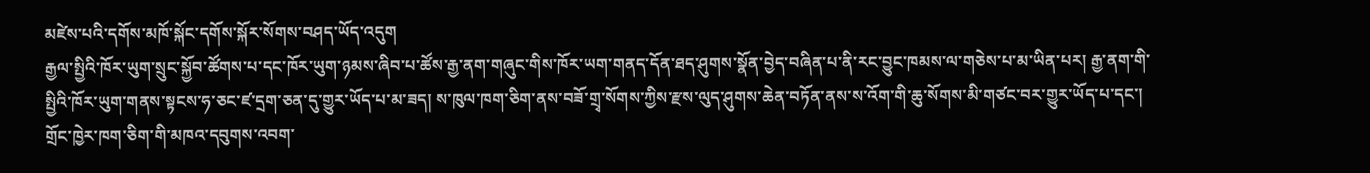མཛེས་པའི་དགོས་མཁོ་སྐོང་དགོས་སྐོར་སོགས་བཤད་ཡོད་འདུག
རྒྱལ་སྤྱིའི་ཁོར་ཡུག་སྲུང་སྐྱོབ་ཚོགས་པ་དང་ཁོར་ཡུག་ཉམས་ཞིབ་པ་ཚོས་རྒྱ་ནག་གཞུང་གིས་ཁོར་ཡག་གནད་དོན་ཐད་ཤུགས་སྣོན་བྱེད་བཞིན་པ་ནི་རང་བྱུང་ཁམས་ལ་གཅེས་པ་མ་ཡིན་པར། རྒྱ་ནག་གི་སྤྱིའི་ཁོར་ཡུག་གནས་སྟངས་ཧ་ཅང་ཛ་དྲག་ཅན་དུ་གྱུར་ཡོད་པ་མ་ཟད། ས་ཁུལ་ཁག་ཅིག་ནས་བཟོ་གྲྭ་སོགས་ཀྱིས་རྫས་ལུད་ཤུགས་ཆེན་བཏོན་ནས་ས་འོག་གི་ཆུ་སོགས་མི་གཙང་བར་གྱུར་ཡོད་པ་དང་། གྲོང་ཁྱེར་ཁག་ཅིག་གི་མཁའ་དབུགས་འབག་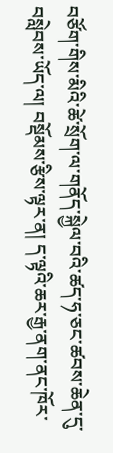བཙོག་གིས་མིའི་ཚེ་སྲོག་ལ་གནོད་སྐྱེལ་བའི་ཚད་ཧ་ཅང་ཚབས་ཆེན་དུ་བསླེབས་ཡོད་ལ། བསྡོམས་རྩིས་ལྟར་ན། ད་ལྟའི་ཆར་རྒྱ་ནག་ནང་ཁོར་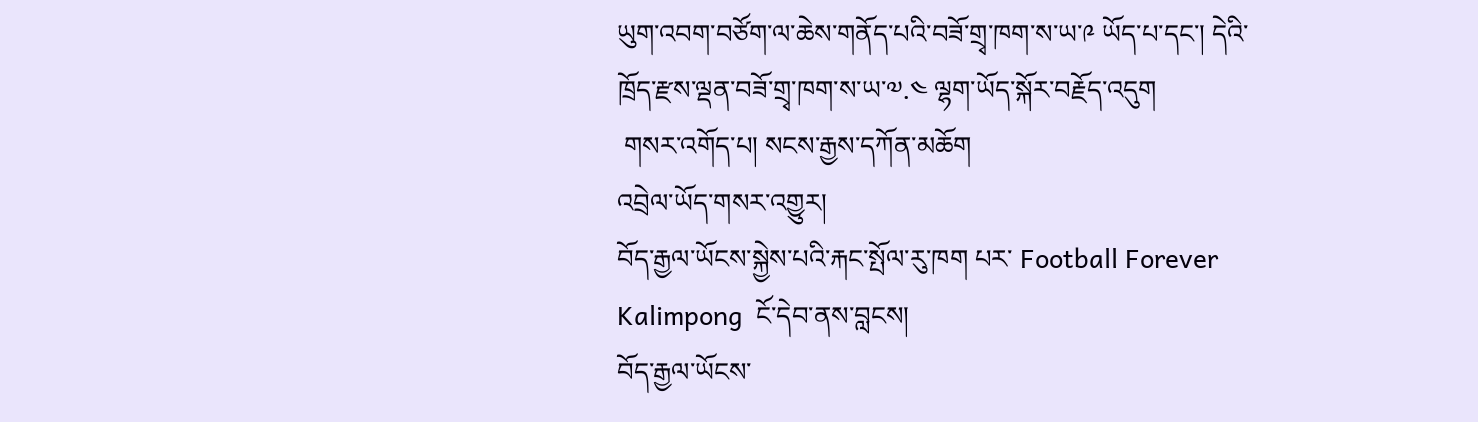ཡུག་འབག་བཙོག་ལ་ཆེས་གནོད་པའི་བཟོ་གྲྭ་ཁག་ས་ཡ་༩ ཡོད་པ་དང་། དེའི་ཁྲོད་རྫས་ལྡན་བཟོ་གྲྭ་ཁག་ས་ཡ་༧.༤ ལྷག་ཡོད་སྐོར་བརྗོད་འདུག
 གསར་འགོད་པ། སངས་རྒྱས་དཀོན་མཆོག
འབྲེལ་ཡོད་གསར་འགྱུར།
བོད་རྒྱལ་ཡོངས་སྐྱེས་པའི་རྐང་སྤོལ་རུ་ཁག པར་ Football Forever Kalimpong  ངོ་དེབ་ནས་བླངས།
བོད་རྒྱལ་ཡོངས་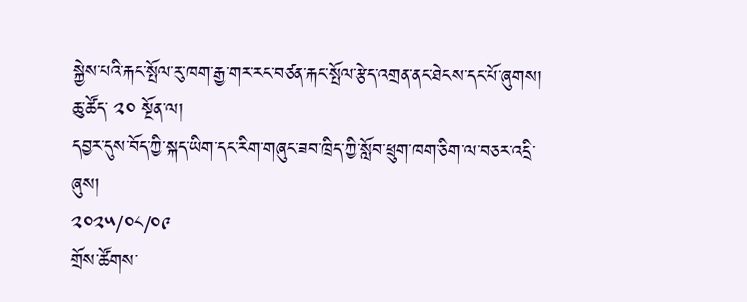སྐྱེས་པའི་རྐང་སྤོལ་རུ་ཁག་རྒྱ་གར་རང་བཙན་རྐང་སྤོལ་རྩེད་འགྲན་ནང་ཐེངས་དང་པོ་ཞུགས།
ཆུ་ཚོད་ ༢༠ སྔོན་ལ།
དབྱར་དུས་བོད་ཀྱི་སྐད་ཡིག་དང་རིག་གཞུང་ཟབ་ཁྲིད་ཀྱི་སློབ་ཕྲུག་ཁག་ཅིག་ལ་བཅར་འདྲི་ཞུས།
༢༠༢༥/༠༨/༠༩
གྲོས་ཚོགས་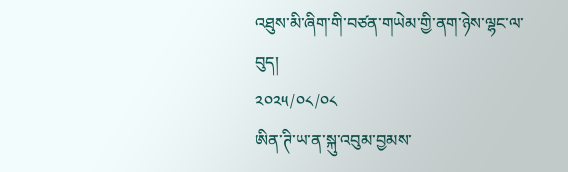འཐུས་མི་ཞིག་གི་བཙན་གཡེམ་གྱི་ནག་ཉེས་ལྷང་ལ་བུད།
༢༠༢༥/༠༨/༠༨
ཨིན་ཊི་ཡ་ན་སྐུ་འབུམ་བྱམས་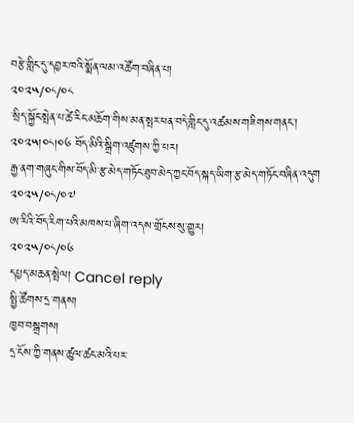བརྩེ་གླིང་དུ་དབྱར་ཁའི་སྨོན་ལམ་འཚོག་བཞིན་པ།
༢༠༢༥/༠༨/༠༨
་སྲིད་སྐྱོང་སྤེན་པ་ཚེ་རིང་མཆོག་གིས་མན་སྤར་ཕན་བདེ་གླིང་དུ་འཚམས་གཟིགས་གནང་། ༢༠༢༥།༠༨།༠༦ བོད་མིའི་སྒྲིག་འཛུགས་ཀྱི་པར།
རྒྱ་ནག་གཞུང་གིས་བོད་མི་རྩ་མེད་གཏོང་ཐུབ་མེད་ཀྱང་བོད་སྐད་ཡིག་རྩ་མེད་གཏོང་བཞིན་འདུག
༢༠༢༥/༠༨/༠༧
ཨ་རིའི་བོད་རིག་པའི་མཁས་པ་ཞིག་འདས་གྲོངས་སུ་གྱུར།
༢༠༢༥/༠༨/༠༦
དཔྱད་མཆན་སྤེལ། Cancel reply
སྤྱི་ཚོགས་དྲ་གནས།
ཁྱབ་བསྒྲགས།
དྲ་ངོས་ཀྱི་གནས་ཚུལ་ཚང་མའི་པར་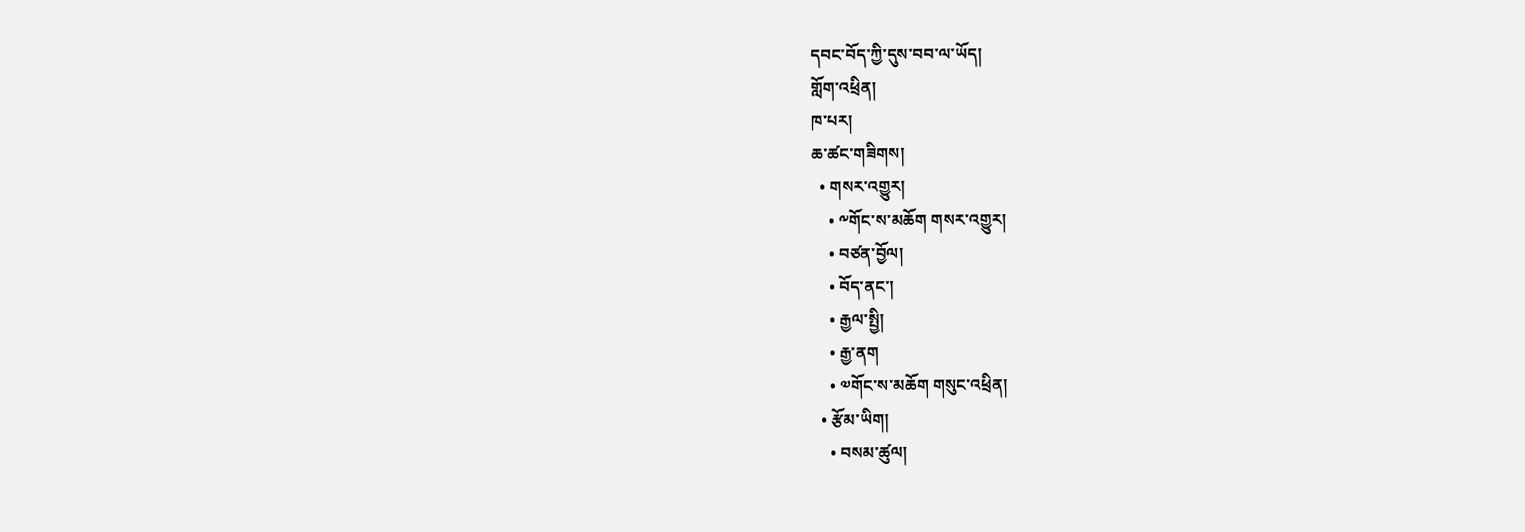དབང་བོད་ཀྱི་དུས་བབ་ལ་ཡོད།
གློག་འཕྲིན།
ཁ་པར།
ཆ་ཚང་གཟིགས།
  • གསར་འགྱུར།
    • ༸གོང་ས་མཆོག གསར་འགྱུར།
    • བཙན་བྱོལ།
    • བོད་ནང་།
    • རྒྱལ་སྤྱི།
    • རྒྱ་ནག
    • ༧གོང་ས་མཆོག གསུང་འཕྲིན།
  • རྩོམ་ཡིག།
    • བསམ་ཚུལ།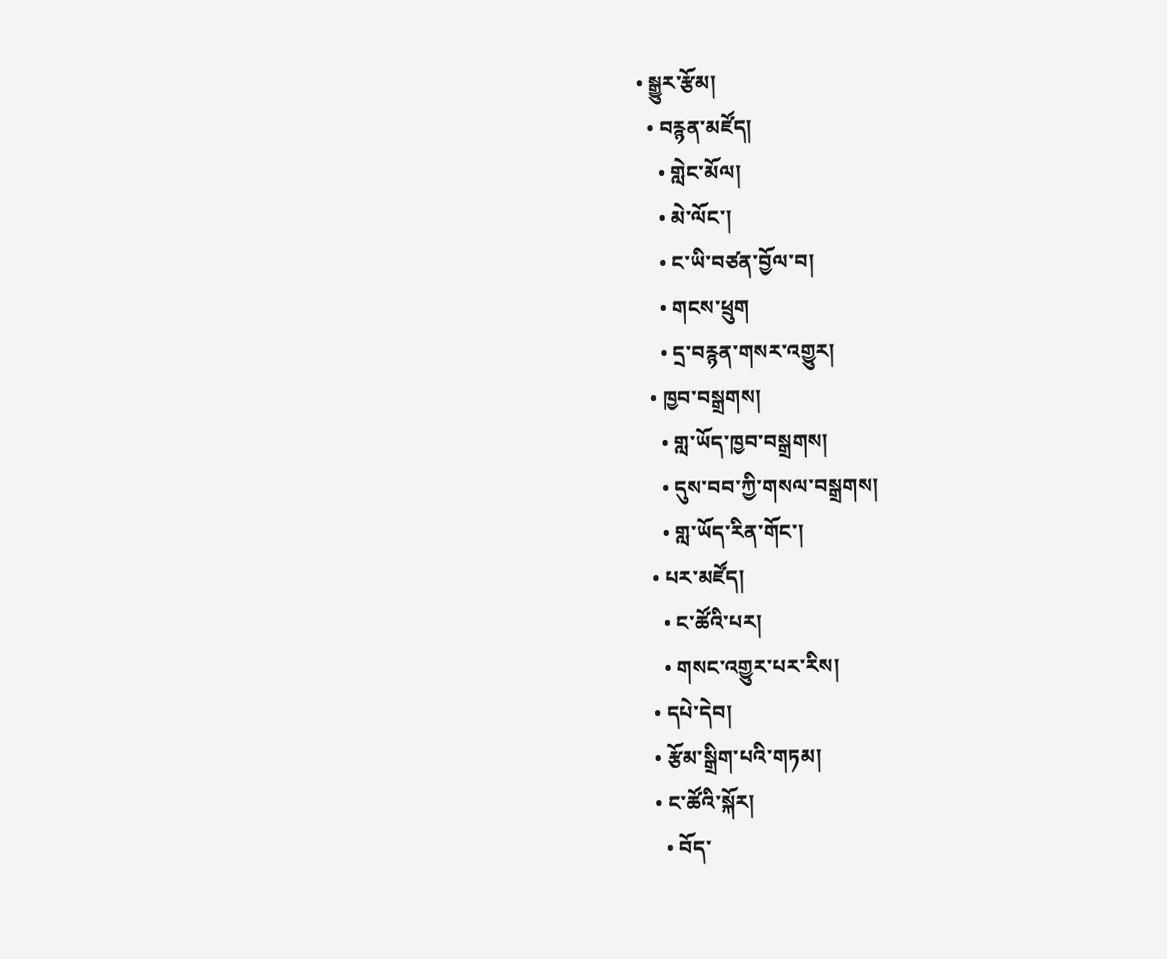• སྒྱུར་རྩོམ།
  • བརྙན་མཛོད།
    • གླེང་མོལ།
    • མེ་ལོང་།
    • ང་ཡི་བཙན་བྱོལ་བ།
    • གངས་ཕྲུག
    • དྲ་བརྙན་གསར་འགྱུར།
  • ཁྱབ་བསྒྲགས།
    • གླ་ཡོད་ཁྱབ་བསྒྲགས།
    • དུས་བབ་ཀྱི་གསལ་བསྒྲགས།
    • གླ་ཡོད་རིན་གོང་།
  • པར་མཛོད།
    • ང་ཚོའི་པར།
    • གསང་འགྱུར་པར་རིས།
  • དཔེ་དེབ།
  • རྩོམ་སྒྲིག་པའི་གཏམ།
  • ང་ཚོའི་སྐོར།
    • བོད་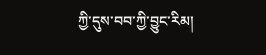ཀྱི་དུས་བབ་ཀྱི་བྱུང་རིམ།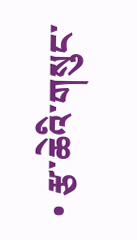• རྩ་ཆེའི་གསུང་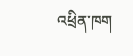འཕྲིན་ཁག